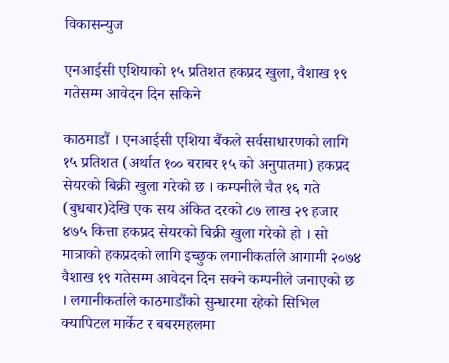विकासन्युज

एनआईसी एशियाको १५ प्रतिशत हकप्रद खुला, वैशाख १९ गतेसम्म आवेदन दिन सकिने

काठमाडौं । एनआईसी एशिया बैंकले सर्वसाधारणको लागि १५ प्रतिशत (अर्थात १०० बराबर १५ को अनुपातमा) हकप्रद सेयरको बिक्री खुला गरेको छ । कम्पनीले चैत १६ गते (बुधबार)देखि एक सय अंकित दरको ८७ लाख २९ हजार ४७५ कित्ता हकप्रद सेयरको बिक्री खुला गरेको हो । सो मात्राको हकप्रदको लागि इच्छुक लगानीकर्ताले आगामी २०७४ वैशाख १९ गतेसम्म आवेदन दिन सक्ने कम्पनीले जनाएको छ । लगानीकर्ताले काठमाडौंको सुन्धारमा रहेको सिभिल क्यापिटल मार्केट र बबरमहलमा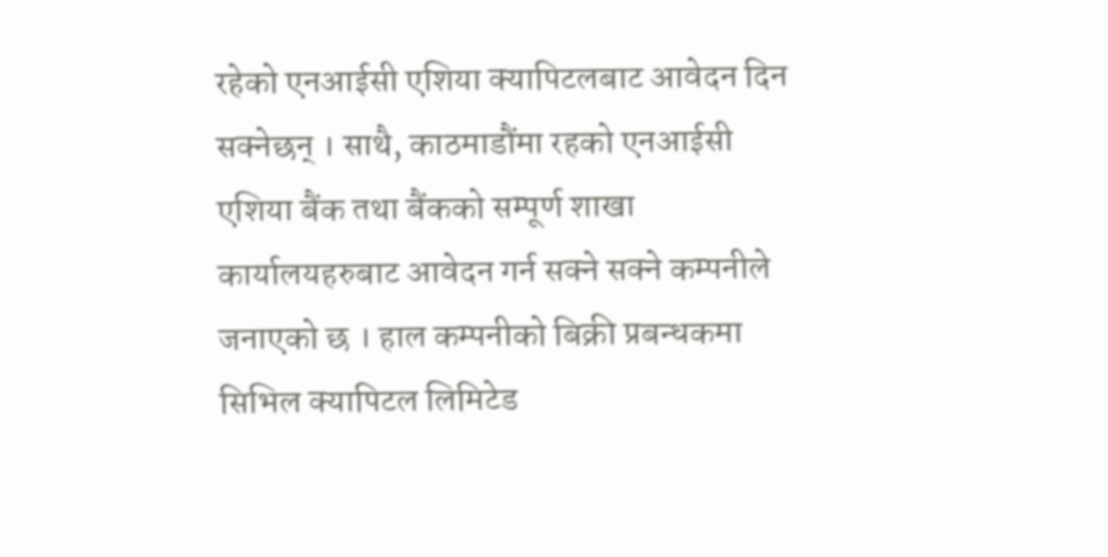रहेको एनआईसी एशिया क्यापिटलबाट आवेदन दिन सक्नेछन् । साथै, काठमाडौंमा रहको एनआईसी एशिया बैंक तथा बैंकको सम्पूर्ण शाखा कार्यालयहरुबाट आवेदन गर्न सक्ने सक्ने कम्पनीले जनाएको छ । हाल कम्पनीको बिक्री प्रबन्धकमा सिभिल क्यापिटल लिमिटेड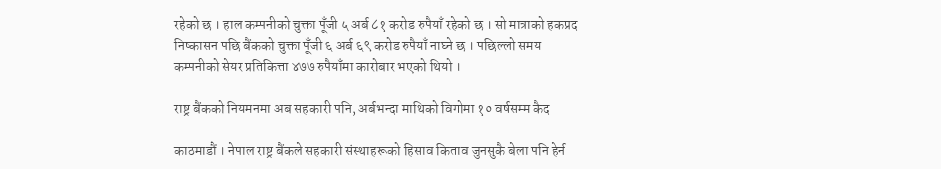रहेको छ । हाल कम्पनीको चुक्ता पूँजी ५ अर्ब ८१ करोड रुपैयाँ रहेको छ । सो मात्राको हकप्रद निष्कासन पछि बैंकको चुक्ता पूँजी ६ अर्ब ६९ करोड रुपैयाँ नाघ्ने छ । पछिल्लो समय कम्पनीको सेयर प्रतिकित्ता ४७७ रुपैयाँमा कारोबार भएको थियो ।

राष्ट्र बैंकको नियमनमा अब सहकारी पनि, अर्बभन्दा माथिको विगोमा १० वर्षसम्म कैद

काठमाडौं । नेपाल राष्ट्र बैंकले सहकारी संस्थाहरूको हिसाव किताव जुनसुकै बेला पनि हेर्न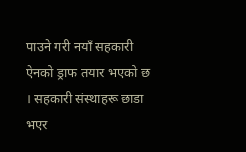पाउने गरी नयाँ सहकारी ऐनको ड्राफ तयार भएको छ । सहकारी संस्थाहरू छाडा भएर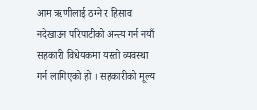आम ऋणीलाई ठग्ने र हिसाव नदेखाउन परिपाटीको अन्त्य गर्न नयाँ सहकारी विधेयकमा यस्तो व्यवस्था गर्न लागिएको हो । सहकारीको मूल्य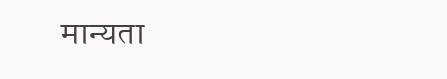मान्यता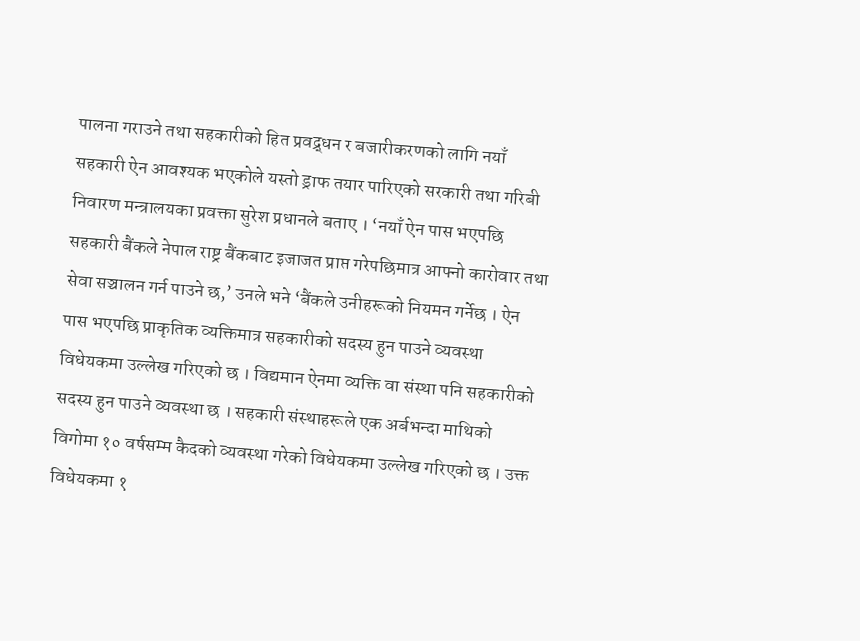पालना गराउने तथा सहकारीको हित प्रवद्र्धन र बजारीकरणको लागि नयाँ सहकारी ऐन आवश्यक भएकोले यस्तो ड्राफ तयार पारिएको सरकारी तथा गरिबी निवारण मन्त्रालयका प्रवक्ता सुरेश प्रधानले बताए । ‘नयाँ ऐन पास भएपछि सहकारी बैंकले नेपाल राष्ट्र बैंकबाट इजाजत प्राप्त गरेपछिमात्र आफ्नो कारोवार तथा सेवा सञ्चालन गर्न पाउने छ,’ उनले भने ‘बैंकले उनीहरूको नियमन गर्नेछ । ऐन पास भएपछि प्राकृतिक व्यक्तिमात्र सहकारीको सदस्य हुन पाउने व्यवस्था विधेयकमा उल्लेख गरिएको छ । विद्यमान ऐनमा व्यक्ति वा संस्था पनि सहकारीको सदस्य हुन पाउने व्यवस्था छ । सहकारी संस्थाहरूले एक अर्बभन्दा माथिको विगोमा १० वर्षसम्म कैदको व्यवस्था गरेको विधेयकमा उल्लेख गरिएको छ । उक्त विधेयकमा १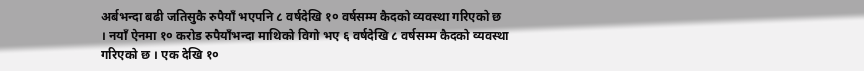अर्बभन्दा बढी जतिसुकै रुपैयाँ भएपनि ८ वर्षदेखि १० वर्षसम्म कैदको व्यवस्था गरिएको छ । नयाँ ऐनमा १० करोड रुपैयाँभन्दा माथिको विगो भए ६ वर्षदेखि ८ वर्षसम्म कैदको व्यवस्था गरिएको छ । एक देखि १०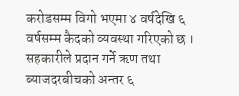करोडसम्म विगो भएमा ४ वर्षदेखि ६ वर्षसम्म कैदको व्यवस्था गरिएको छ । सहकारीले प्रदान गर्ने ऋण तथा ब्याजदरबीचको अन्तर ६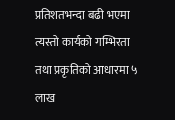प्रतिशतभन्दा बढी भएमा त्यस्तो कार्यको गम्भिरता तथा प्रकृतिको आधारमा ५ लाख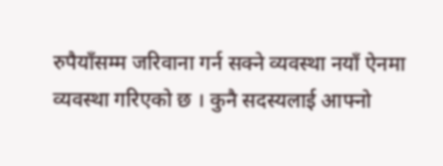रुपैयाँसम्म जरिवाना गर्न सक्ने व्यवस्था नयाँ ऐनमा व्यवस्था गरिएको छ । कुनै सदस्यलाई आफ्नो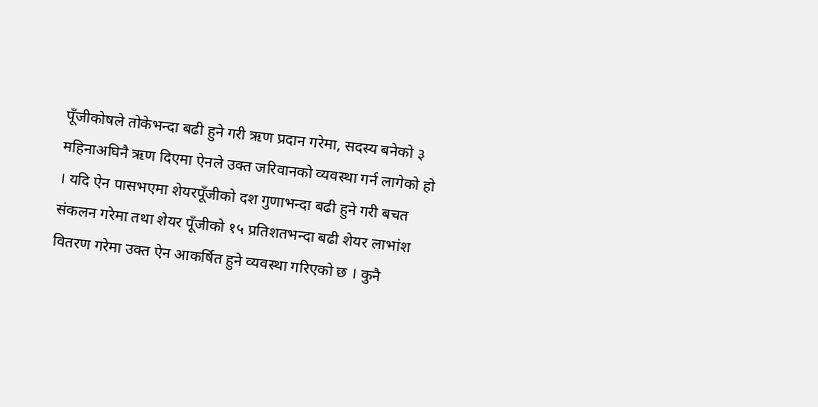पूँजीकोषले तोकेभन्दा बढी हुने गरी ऋण प्रदान गरेमा, सदस्य बनेको ३ महिनाअघिनै ऋण दिएमा ऐनले उक्त जरिवानको व्यवस्था गर्न लागेको हो । यदि ऐन पासभएमा शेयरपूँजीको दश गुणाभन्दा बढी हुने गरी बचत संकलन गरेमा तथा शेयर पूँजीको १५ प्रतिशतभन्दा बढी शेयर लाभांश वितरण गरेमा उक्त ऐन आकर्षित हुने व्यवस्था गरिएको छ । कुनै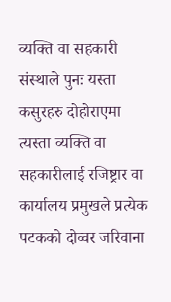व्यक्ति वा सहकारी संस्थाले पुनः यस्ता कसुरहरु दोहोराएमा त्यस्ता व्यक्ति वा सहकारीलाई रजिष्ट्रार वा कार्यालय प्रमुखले प्रत्येक पटकको दोव्वर जरिवाना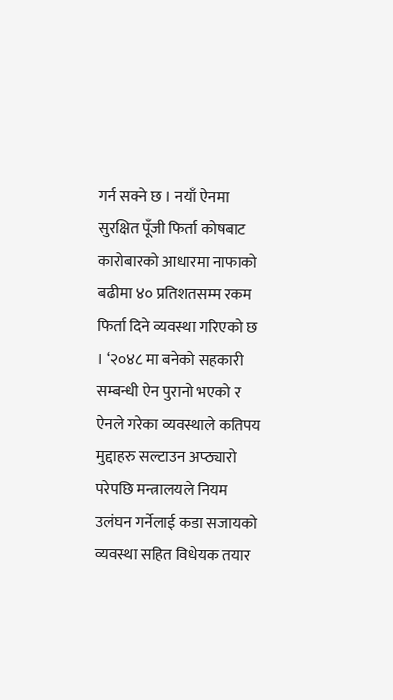गर्न सक्ने छ । नयाँ ऐनमा सुरक्षित पूँजी फिर्ता कोषबाट कारोबारको आधारमा नाफाको बढीमा ४० प्रतिशतसम्म रकम फिर्ता दिने व्यवस्था गरिएको छ । ‘२०४८ मा बनेको सहकारी सम्बन्धी ऐन पुरानो भएको र ऐनले गरेका व्यवस्थाले कतिपय मुद्दाहरु सल्टाउन अप्ठ्यारो परेपछि मन्त्रालयले नियम उलंघन गर्नेलाई कडा सजायको व्यवस्था सहित विधेयक तयार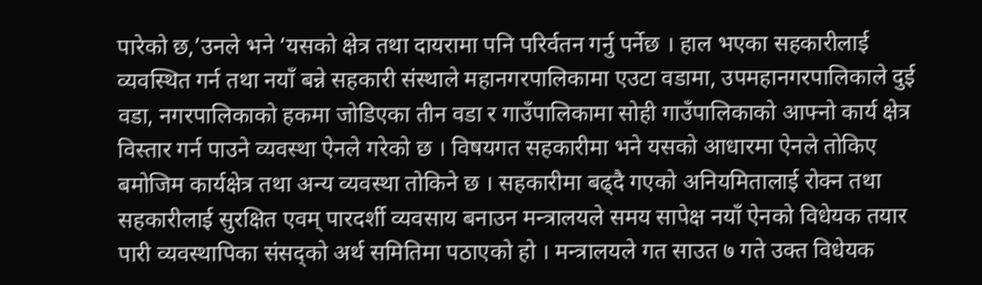पारेको छ,’उनले भने ‘यसको क्षेत्र तथा दायरामा पनि परिर्वतन गर्नु पर्नेछ । हाल भएका सहकारीलाई व्यवस्थित गर्न तथा नयाँ बन्ने सहकारी संस्थाले महानगरपालिकामा एउटा वडामा, उपमहानगरपालिकाले दुई वडा, नगरपालिकाको हकमा जोडिएका तीन वडा र गाउँपालिकामा सोही गाउँपालिकाको आफ्नो कार्य क्षेत्र विस्तार गर्न पाउने व्यवस्था ऐनले गरेको छ । विषयगत सहकारीमा भने यसको आधारमा ऐनले तोकिए बमोजिम कार्यक्षेत्र तथा अन्य व्यवस्था तोकिने छ । सहकारीमा बढ्दै गएको अनियमितालाई रोक्न तथा सहकारीलाई सुरक्षित एवम् पारदर्शी व्यवसाय बनाउन मन्त्रालयले समय सापेक्ष नयाँ ऐनको विधेयक तयार पारी व्यवस्थापिका संसद्को अर्थ समितिमा पठाएको हो । मन्त्रालयले गत साउत ७ गते उक्त विधेयक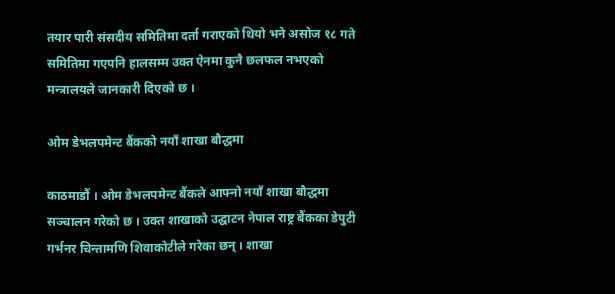तयार पारी संसदीय समितिमा दर्ता गराएको थियो भने असोज १८ गते समितिमा गएपनि हालसम्म उक्त ऐनमा कुनै छलफल नभएको मन्त्रालयले जानकारी दिएको छ ।

ओम डेभलपमेन्ट बैंकको नयाँ शाखा बौद्धमा

काठमाडौं । ओम डेभलपमेन्ट बैंकले आफ्नो नयाँ शाखा बौद्धमा सञ्चालन गरेको छ । उक्त शाखाको उद्घाटन नेपाल राष्ट्र बैंकका डेपुटी गर्भनर चिन्तामणि शिवाकोटीले गरेका छन् । शाखा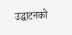उद्घाटनको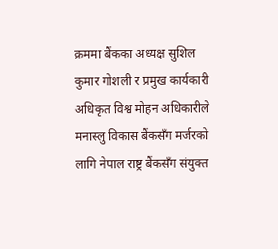क्रममा बैंकका अध्यक्ष सुशिल कुमार गोशली र प्रमुख कार्यकारी अधिकृत विश्व मोहन अधिकारीले मनास्लु विकास बैंकसँग मर्जरको लागि नेपाल राष्ट्र बैंकसँग संयुक्त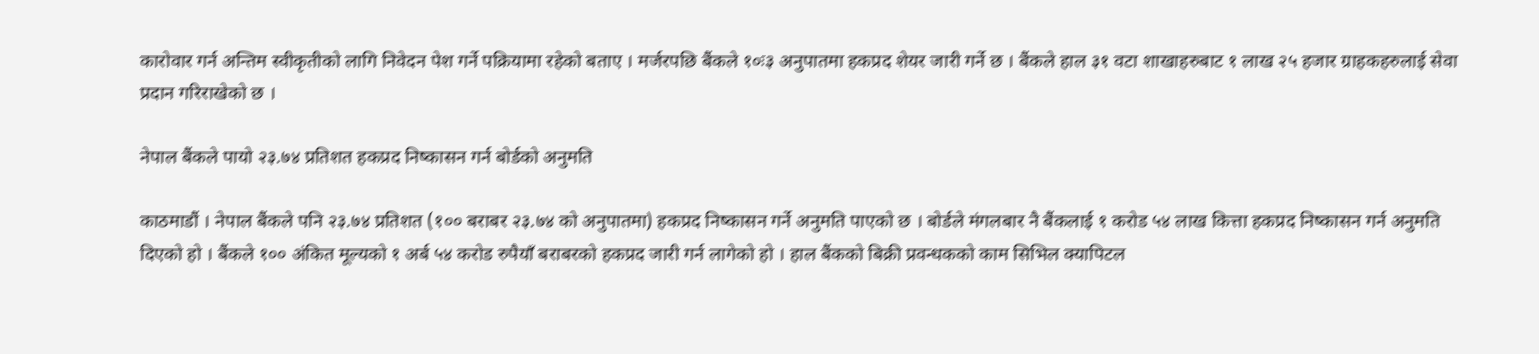कारोवार गर्न अन्तिम स्वीकृतीको लागि निवेदन पेश गर्ने पक्रियामा रहेको बताए । मर्जरपछि बैंकले १०ः३ अनुपातमा हकप्रद शेयर जारी गर्ने छ । बैंकले हाल ३१ वटा शाखाहरुबाट १ लाख २५ हजार ग्राहकहरुलाई सेवा प्रदान गरिराखेको छ ।

नेपाल बैंकले पायो २३.७४ प्रतिशत हकप्रद निष्कासन गर्न बोर्डको अनुमति

काठमाडौं । नेपाल बैंकले पनि २३.७४ प्रतिशत (१०० बराबर २३.७४ को अनुपातमा) हकप्रद निष्कासन गर्ने अनुमति पाएको छ । बोर्डले मंगलबार नै बैंकलाई १ करोड ५४ लाख कित्ता हकप्रद निष्कासन गर्न अनुमति दिएको हो । बैंकले १०० अंकित मूल्यको १ अर्ब ५४ करोड रुपैयाँ बराबरको हकप्रद जारी गर्न लागेको हो । हाल बैंकको बिक्री प्रवन्धकको काम सिभिल क्यापिटल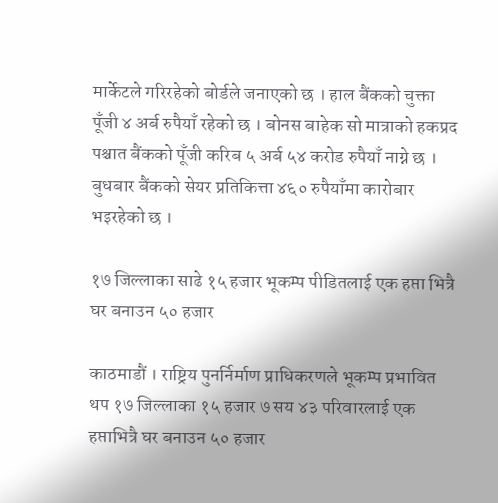मार्केटले गरिरहेको बोर्डले जनाएको छ । हाल बैंकको चुक्ता पूँजी ४ अर्ब रुपैयाँ रहेको छ । बोनस बाहेक सो मात्राको हकप्रद पश्चात बैंकको पूँजी करिब ५ अर्ब ५४ करोड रुपैयाँ नाग्ने छ । बुधबार बैंकको सेयर प्रतिकित्ता ४६० रुपैयाँमा कारोबार भइरहेको छ ।

१७ जिल्लाका साढे १५ हजार भूकम्प पीडितलाई एक हप्ता भित्रै घर बनाउन ५० हजार

काठमाडौं । राष्ट्रिय पुनर्निर्माण प्राधिकरणले भूकम्प प्रभावित थप १७ जिल्लाका १५ हजार ७ सय ४३ परिवारलाई एक हप्ताभित्रै घर बनाउन ५० हजार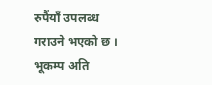रुपैंयाँ उपलब्ध गराउने भएको छ । भूकम्प अति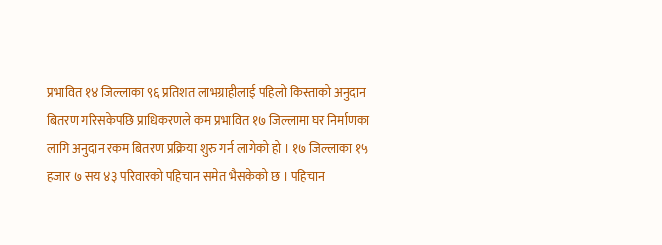प्रभावित १४ जिल्लाका ९६ प्रतिशत लाभग्राहीलाई पहिलो किस्ताको अनुदान बितरण गरिसकेपछि प्राधिकरणले कम प्रभावित १७ जिल्लामा घर निर्माणका लागि अनुदान रकम बितरण प्रक्रिया शुरु गर्न लागेको हो । १७ जिल्लाका १५ हजार ७ सय ४३ परिवारको पहिचान समेत भैसकेको छ । पहिचान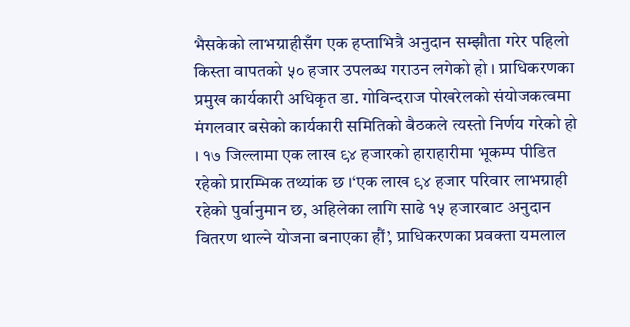भैसकेको लाभग्राहीसँग एक हप्ताभित्रै अनुदान सम्झौता गरेर पहिलो किस्ता वापतको ५० हजार उपलब्ध गराउन लगेको हो । प्राधिकरणका प्रमुख कार्यकारी अधिकृत डा. गोविन्दराज पोखरेलको संयोजकत्वमा मंगलवार बसेको कार्यकारी समितिको बैठकले त्यस्तो निर्णय गरेको हो । १७ जिल्लामा एक लाख ९४ हजारको हाराहारीमा भूकम्प पीडित रहेको प्रारम्भिक तथ्यांक छ ।‘एक लाख ९४ हजार परिवार लाभग्राही रहेको पुर्वानुमान छ, अहिलेका लागि साढे १५ हजारबाट अनुदान वितरण थाल्ने योजना बनाएका हौं’, प्राधिकरणका प्रवक्ता यमलाल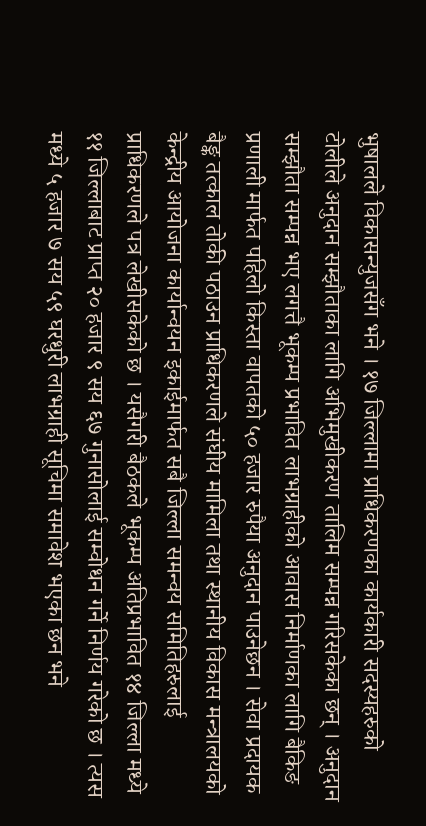भुषालले विकासन्युजसँग भने । १७ जिल्लामा प्राधिकरणका कार्यकारी सदस्यहरुको टोलीले अनुदान सम्झौताका लागि अभिमुखीकरण तालिम सम्पन्न गरिसकेका छन् । अनुदान सम्झौता सम्पन्न भए लगत्तै भूकम्प प्रभावित लाभग्राहीको आवास निर्माणका लागि बैकिङ प्रणाली मार्फत पहिलो किस्ता वापतको ५० हजार रुपैया अनुदान पाउनेछन । सेवा प्रदायक बैङ्क तत्काल तोकी पठाउन प्राधिकरणले संघीय मामिला तथा स्थानीय विकास मन्त्रालयको केन्द्रीय आयोजना कार्यान्वयन इकाईमार्फत सबै जिल्ला समन्वय समितिहरुलाई प्राधिकरणले पत्र लेखीसकेको छ । यसैगरी बैठकले भूकम्प अतिप्रभावित १४ जिल्ला मध्ये ११ जिल्लाबाट प्राप्त २० हजार ९ सय ६७ गुनासोलाई सम्वोधन गर्ने निर्णय गरेको छ । त्यस मध्ये ५ हजार ७ सय ५९ घरधुरी लाभग्राही सूचिमा समावेश भएका छन भने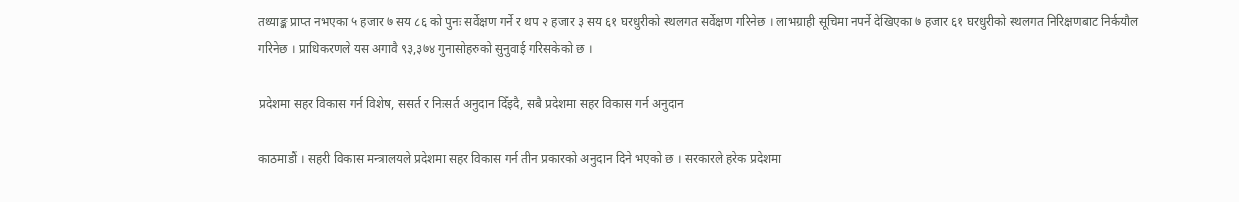तथ्याङ्क प्राप्त नभएका ५ हजार ७ सय ८६ को पुनः सर्वेक्षण गर्ने र थप २ हजार ३ सय ६१ घरधुरीको स्थलगत सर्वेक्षण गरिनेछ । लाभग्राही सूचिमा नपर्ने देखिएका ७ हजार ६१ घरधुरीको स्थलगत निरिक्षणबाट निर्कयौल गरिनेछ । प्राधिकरणले यस अगावै ९३,३७४ गुनासोहरुको सुनुवाई गरिसकेको छ ।

प्रदेशमा सहर विकास गर्न विशेष, ससर्त र निःसर्त अनुदान दिँइदै, सबै प्रदेशमा सहर विकास गर्न अनुदान

काठमाडौं । सहरी विकास मन्त्रालयले प्रदेशमा सहर विकास गर्न तीन प्रकारको अनुदान दिने भएको छ । सरकारले हरेक प्रदेशमा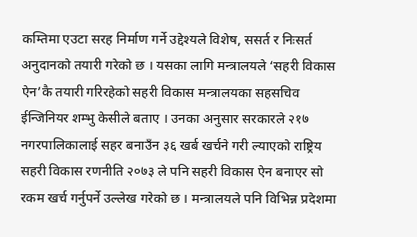कम्तिमा एउटा सरह निर्माण गर्ने उद्देश्यले विशेष, ससर्त र निःसर्त अनुदानको तयारी गरेको छ । यसका लागि मन्त्रालयले ‘सहरी विकास ऐन’कै तयारी गरिरहेको सहरी विकास मन्त्रालयका सहसचिव ईन्जिनियर शम्भु केसीले बताए । उनका अनुसार सरकारले २१७ नगरपालिकालाई सहर बनाउँन ३६ खर्ब खर्चने गरी ल्याएको राष्ट्रिय सहरी विकास रणनीति २०७३ ले पनि सहरी विकास ऐन बनाएर सो रकम खर्च गर्नुपर्ने उल्लेख गरेको छ । मन्त्रालयले पनि विभिन्न प्रदेशमा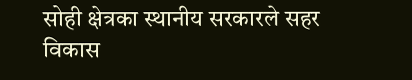सोही क्षेत्रका स्थानीय सरकारले सहर विकास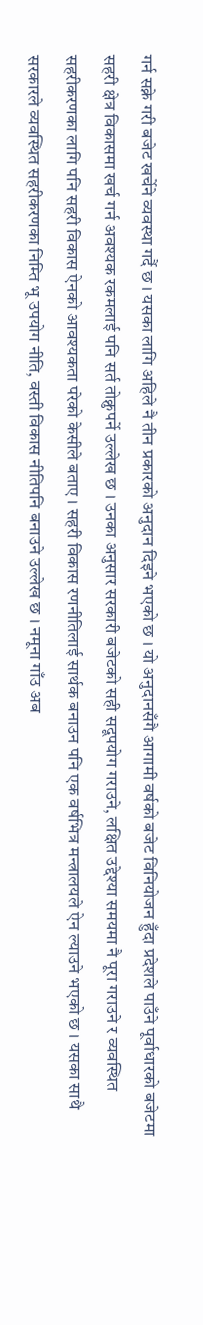गर्न सक्ने गरी बजेट खर्चेने व्यवस्था गर्दै छ । यसका लागि अहिले नै तीन प्रकारको अनुदान दिइने भएको छ । यो अनुदानसँगै आगामी वर्षको बजेट विनियोजन हुँदा प्रदेशले पाउँने पूर्वाधारको बजेटमा सहरी क्षेत्र विकासमा खर्च गर्न अवश्यक रकमलाई पनि सर्त तोक्नुपर्ने उल्लेख छ । उनका अनुसार सरकारी बजेटको सही सदूपयोग गराउने, लक्षित उद्देश्या समयमा नै पूरा गराउने र व्यवस्थित सहरीकरणका लागि पनि सहरी विकास ऐनको आवश्यकता परेको केसीले बताए । सहरी विकास रणनीतिलाई सार्थक बनाउन पनि एक वर्षभित्र मन्त्रालयले ऐन ल्याउने भएको छ । यसका साथै सरकारले व्यवस्थित सहरीकरणका निम्ति भू उपयोग नीति, वस्ती विकास नीतिपनि बनाउने उल्लेख छ । नमूना गाँउ अब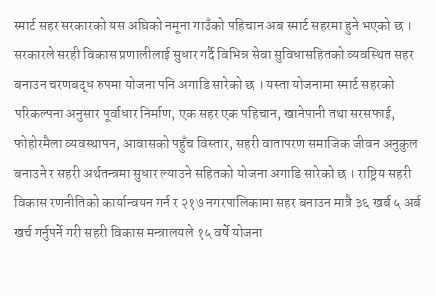स्मार्ट सहर सरकारको यस अघिको नमूना गाउँको पहिचान अब स्मार्ट सहरमा हुने भएको छ । सरकारले सरही विकास प्रणालीलाई सुधार गर्दै विभिन्न सेवा सुविधासहितको व्यवस्थित सहर बनाउन चरणबद्ध रुपमा योजना पनि अगाडि सारेको छ । यस्ता योजनामा स्मार्ट सहरको परिकल्पना अनुसार पूर्वाधार निर्माण, एक सहर एक पहिचान, खानेपानी तथा सरसफाई, फोहोरमैला व्यवस्थापन, आवासको पहुँच विस्तार, सहरी वातापरण समाजिक जीवन अनुकुल बनाउने र सहरी अर्थतन्त्रमा सुधार ल्याउने सहितको योजना अगाडि सारेको छ । राष्ट्रिय सहरी विकास रणनीतिको कार्यान्वयन गर्न र २१७ नगरपालिकामा सहर बनाउन मात्रै ३६ खर्ब ५ अर्ब खर्च गर्नुपर्ने गरी सहरी विकास मन्त्रालयले १५ वर्षे योजना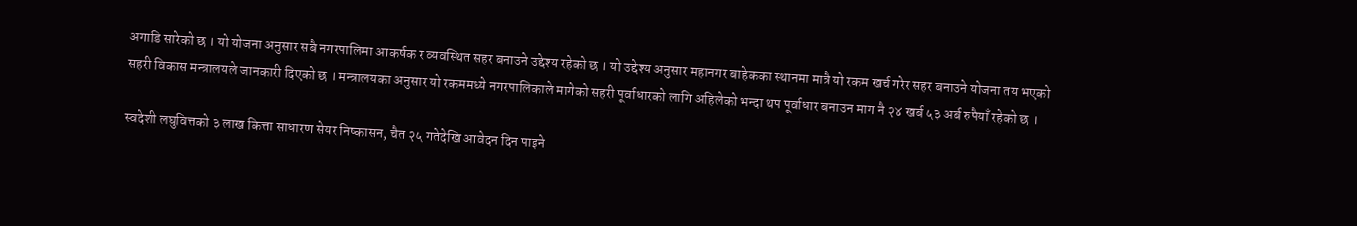अगाडि सारेको छ । यो योजना अनुसार सबै नगरपालिमा आकर्षक र व्यवस्थित सहर बनाउने उद्देश्य रहेको छ । यो उद्देश्य अनुसार महानगर बाहेकका स्थानमा मात्रै यो रकम खर्च गरेर सहर बनाउने योजना तय भएको सहरी विकास मन्त्रालयले जानकारी दिएको छ । मन्त्रालयका अनुसार यो रकममध्ये नगरपालिकाले मागेको सहरी पूर्वाधारको लागि अहिलेको भन्दा थप पूर्वाधार बनाउन माग नै २४ खर्ब ५३ अर्ब रुपैयाँ रहेको छ ।

स्वदेशी लघुवित्तको ३ लाख कित्ता साधारण सेयर निष्कासन, चैत २५ गतेदेखि आवेदन दिन पाइने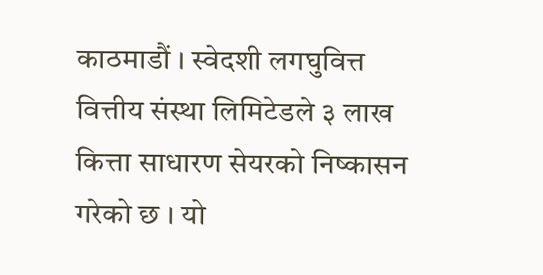काठमाडौं । स्वेदशी लगघुवित्त वित्तीय संस्था लिमिटेडले ३ लाख कित्ता साधारण सेयरको निष्कासन गरेको छ । यो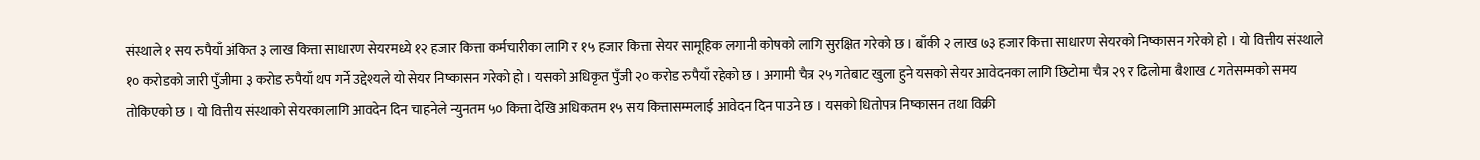संस्थाले १ सय रुपैयाँ अंकित ३ लाख कित्ता साधारण सेयरमध्ये १२ हजार कित्ता कर्मचारीका लागि र १५ हजार कित्ता सेयर सामूहिक लगानी कोषको लागि सुरक्षित गरेको छ । बाँकी २ लाख ७३ हजार कित्ता साधारण सेयरको निष्कासन गरेको हो । यो वित्तीय संस्थाले १० करोडको जारी पुँजीमा ३ करोड रुपैयाँ थप गर्ने उद्देश्यले यो सेयर निष्कासन गरेको हो । यसको अधिकृत पुँजी २० करोड रुपैयाँ रहेको छ । अगामी चैत्र २५ गतेबाट खुला हुने यसको सेयर आवेदनका लागि छिटोमा चैत्र २९ र ढिलोमा बैशाख ८ गतेसम्मको समय तोकिएको छ । यो वित्तीय संस्थाको सेयरकालागि आवदेन दिन चाहनेले न्युनतम ५० कित्ता देखि अधिकतम १५ सय कित्तासम्मलाई आवेदन दिन पाउने छ । यसको धितोपत्र निष्कासन तथा विक्री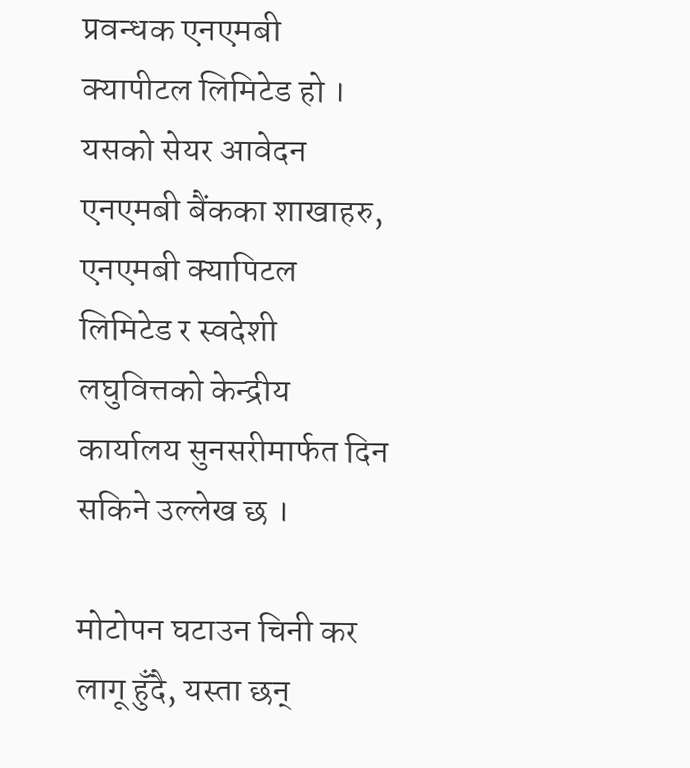प्रवन्धक एनएमबी क्यापीटल लिमिटेड हो । यसको सेयर आवेदन एनएमबी बैंकका शाखाहरु, एनएमबी क्यापिटल लिमिटेड र स्वदेशी लघुवित्तको केन्द्रीय कार्यालय सुनसरीमार्फत दिन सकिने उल्लेख छ ।

मोटोपन घटाउन चिनी कर लागू हुँदै, यस्ता छन्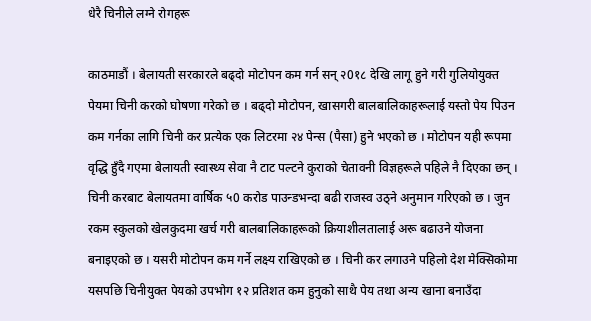धेरै चिनीले लग्ने रोगहरू

काठमाडौं । बेलायती सरकारले बढ्दो मोटोपन कम गर्न सन् २0१८ देखि लागू हुने गरी गुलियोयुक्त पेयमा चिनी करको घोषणा गरेको छ । बढ्दो मोटोपन, खासगरी बालबालिकाहरूलाई यस्तो पेय पिउन कम गर्नका लागि चिनी कर प्रत्येक एक लिटरमा २४ पेन्स (पैसा) हुने भएको छ । मोटोपन यही रूपमा वृद्धि हुँदै गएमा बेलायती स्वास्थ्य सेवा नै टाट पल्टने कुराको चेतावनी विज्ञहरूले पहिले नै दिएका छन् । चिनी करबाट बेलायतमा वार्षिक ५0 करोड पाउन्डभन्दा बढी राजस्व उठ्ने अनुमान गरिएको छ । जुन रकम स्कुलको खेलकुदमा खर्च गरी बालबालिकाहरूको क्रियाशीलतालाई अरू बढाउने योजना बनाइएको छ । यसरी मोटोपन कम गर्ने लक्ष्य राखिएको छ । चिनी कर लगाउने पहिलो देश मेक्सिकोमा यसपछि चिनीयुक्त पेयको उपभोग १२ प्रतिशत कम हुनुको साथै पेय तथा अन्य खाना बनाउँदा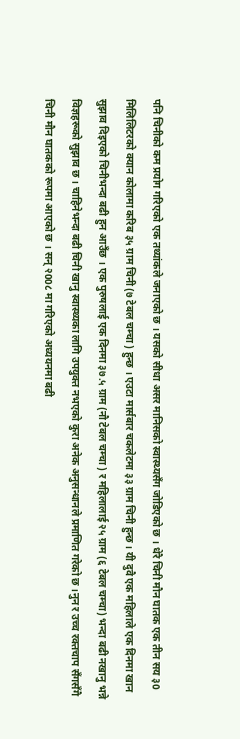पनि चिनीको कम प्रयोग गरिएको एक तथ्यांकले जनाएको छ । यसको सीधा असर मानिसको स्वास्थ्यसँग जोडिएको छ । धेरै चिनी मौन घातक एक तीन सय ३0 मिलिलिटरको क्यान कोलामा करिब ३५ ग्राम चिनी (७ टेबल चम्चा ) हुन्छ । एउटा मार्सबार चकलेटमा ३३ ग्राम चिनी हुन्छ । यी दुवै एक महिलाले एक दिनमा खान सुझाव दिइएको चिनीभन्दा बढी हुन आउँछ । एक पुरुषलाई एक दिनमा ३७.५ ग्राम (नौ टेबल चम्चा ) र महिलालाई २५ ग्राम (६ टेबल चम्चा) भन्दा बढी नखानु भन्ने विज्ञहरूको सुझाव छ । चाहिनेभन्दा बढी चिनी खानु स्वास्थ्यका लागि उपयुक्त नभएको कुरा अनेक अनुसन्धानले प्रमाणित गरेको छ ।नुन र उच्च रक्तचाप सँगसँगै चिनी मौन घातकको रूपमा आएको छ । सन् २00८ मा गरिएको अध्ययनमा बढी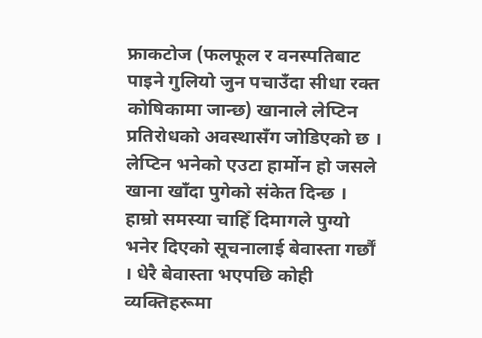फ्राकटोज (फलफूल र वनस्पतिबाट पाइने गुलियो जुन पचाउँदा सीधा रक्त कोषिकामा जान्छ) खानाले लेप्टिन प्रतिरोधको अवस्थासँग जोडिएको छ । लेप्टिन भनेको एउटा हार्मोन हो जसले खाना खाँदा पुगेको संकेत दिन्छ । हाम्रो समस्या चाहिँ दिमागले पुग्यो भनेर दिएको सूचनालाई बेवास्ता गर्छौं । धेरै बेवास्ता भएपछि कोही व्यक्तिहरूमा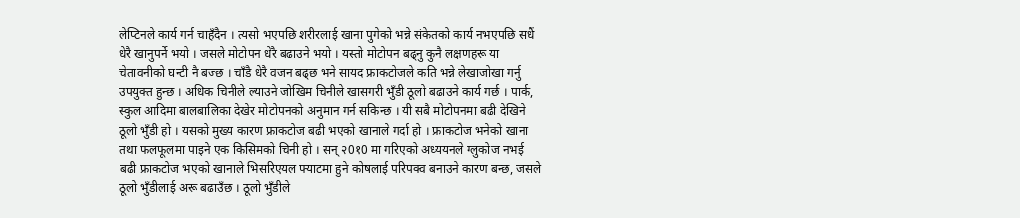लेप्टिनले कार्य गर्न चाहँदैन । त्यसो भएपछि शरीरलाई खाना पुगेको भन्ने संकेतको कार्य नभएपछि सधैं धेरै खानुपर्ने भयो । जसले मोटोपन धेरै बढाउने भयो । यस्तो मोटोपन बढ्नु कुनै लक्षणहरू या चेतावनीको घन्टी नै बज्छ । चाँडै धेरै वजन बढ्छ भने सायद फ्राकटोजले कति भन्ने लेखाजोखा गर्नु उपयुक्त हुन्छ । अधिक चिनीले ल्याउने जोखिम चिनीले खासगरी भुँडी ठूलो बढाउने कार्य गर्छ । पार्क, स्कुल आदिमा बालबालिका देखेर मोटोपनको अनुमान गर्न सकिन्छ । यी सबै मोटोपनमा बढी देखिने ठूलो भुँडी हो । यसको मुख्य कारण फ्राकटोज बढी भएको खानाले गर्दा हो । फ्राकटोज भनेको खाना तथा फलफूलमा पाइने एक किसिमको चिनी हो । सन् २0१0 मा गरिएको अध्ययनले ग्लुकोज नभई बढी फ्राकटोज भएको खानाले भिसरिएयल फ्याटमा हुने कोषलाई परिपक्व बनाउने कारण बन्छ, जसले ठूलो भुँडीलाई अरू बढाउँछ । ठूलो भुँडीले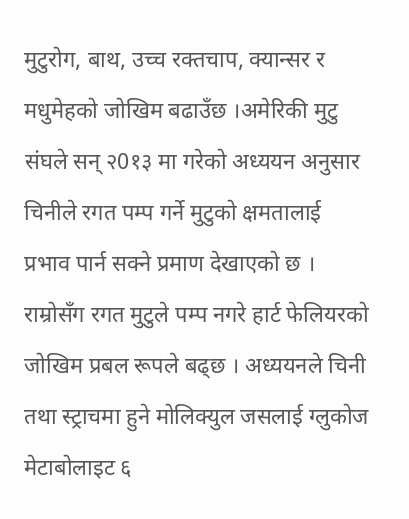मुटुरोग, बाथ, उच्च रक्तचाप, क्यान्सर र मधुमेहको जोखिम बढाउँछ ।अमेरिकी मुटु संघले सन् २0१३ मा गरेको अध्ययन अनुसार चिनीले रगत पम्प गर्ने मुटुको क्षमतालाई प्रभाव पार्न सक्ने प्रमाण देखाएको छ । राम्रोसँग रगत मुटुले पम्प नगरे हार्ट फेलियरको जोखिम प्रबल रूपले बढ्छ । अध्ययनले चिनी तथा स्ट्राचमा हुने मोलिक्युल जसलाई ग्लुकोज मेटाबोलाइट ६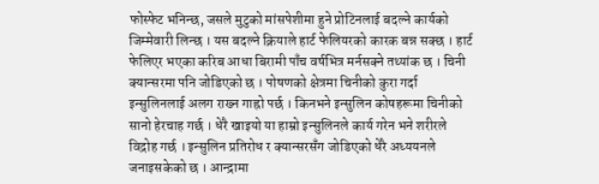फोस्फेट भनिन्छ, जसले मुटुको मांसपेशीमा हुने प्रोटिनलाई बदल्ने कार्यको जिम्मेवारी लिन्छ । यस बदल्ने क्रियाले हार्ट फेलियरको कारक बन्न सक्छ । हार्ट फेलिएर भएका करिब आधा बिरामी पाँच वर्षभित्र मर्नसक्ने तथ्यांक छ । चिनी क्यान्सरमा पनि जोडिएको छ । पोषणको क्षेत्रमा चिनीको कुरा गर्दा इन्सुलिनलाई अलग राख्न गाह्रो पर्छ । किनभने इन्सुलिन कोषहरूमा चिनीको सानो हेरचाह गर्छ । धेरै खाइयो या हाम्रो इन्सुलिनले कार्य गरेन भने शरीरले विद्रोह गर्छ । इन्सुलिन प्रतिरोध र क्यान्सरसँग जोडिएको धेरै अध्ययनले जनाइसकेको छ । आन्द्रामा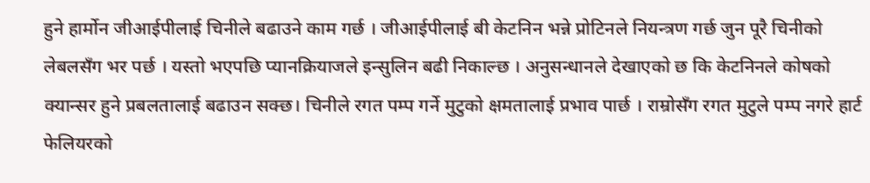हुने हार्मोन जीआईपीलाई चिनीले बढाउने काम गर्छ । जीआईपीलाई बी केटनिन भन्ने प्रोटिनले नियन्त्रण गर्छ जुन पूरै चिनीको लेबलसँग भर पर्छ । यस्तो भएपछि प्यानक्रियाजले इन्सुलिन बढी निकाल्छ । अनुसन्धानले देखाएको छ कि केटनिनले कोषको क्यान्सर हुने प्रबलतालाई बढाउन सक्छ। चिनीले रगत पम्प गर्ने मुटुको क्षमतालाई प्रभाव पार्छ । राम्रोसँग रगत मुटुले पम्प नगरे हार्ट फेलियरको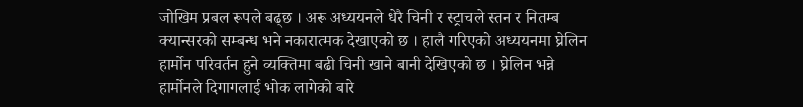जोखिम प्रबल रूपले बढ्छ । अरू अध्ययनले धेरै चिनी र स्ट्राचले स्तन र नितम्ब क्यान्सरको सम्बन्ध भने नकारात्मक देखाएको छ । हालै गरिएको अध्ययनमा घ्रेलिन हार्मोन परिवर्तन हुने व्यक्तिमा बढी चिनी खाने बानी देखिएको छ । घ्रेलिन भन्ने हार्मोनले दिगागलाई भोक लागेको बारे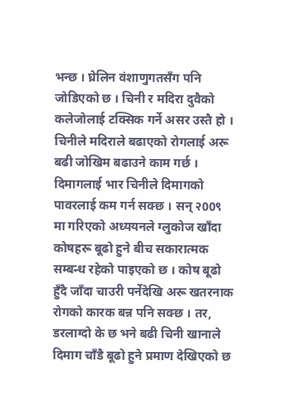भन्छ । घ्रेलिन वंशाणुगतसँग पनि जोडिएको छ । चिनी र मदिरा दुवैको कलेजोलाई टक्सिक गर्ने असर उस्तै हो । चिनीले मदिराले बढाएको रोगलाई अरू बढी जोखिम बढाउने काम गर्छ । दिमागलाई भार चिनीले दिमागको पावरलाई कम गर्न सक्छ । सन् २00९ मा गरिएको अध्ययनले ग्लुकोज खाँदा कोषहरू बूढो हुने बीच सकारात्मक सम्बन्ध रहेको पाइएको छ । कोष बूढो हुँदै जाँदा चाउरी पर्नेदेखि अरू खतरनाक रोगको कारक बन्न पनि सक्छ । तर, डरलाग्दो के छ भने बढी चिनी खानाले दिमाग चाँडै बूढो हुने प्रमाण देखिएको छ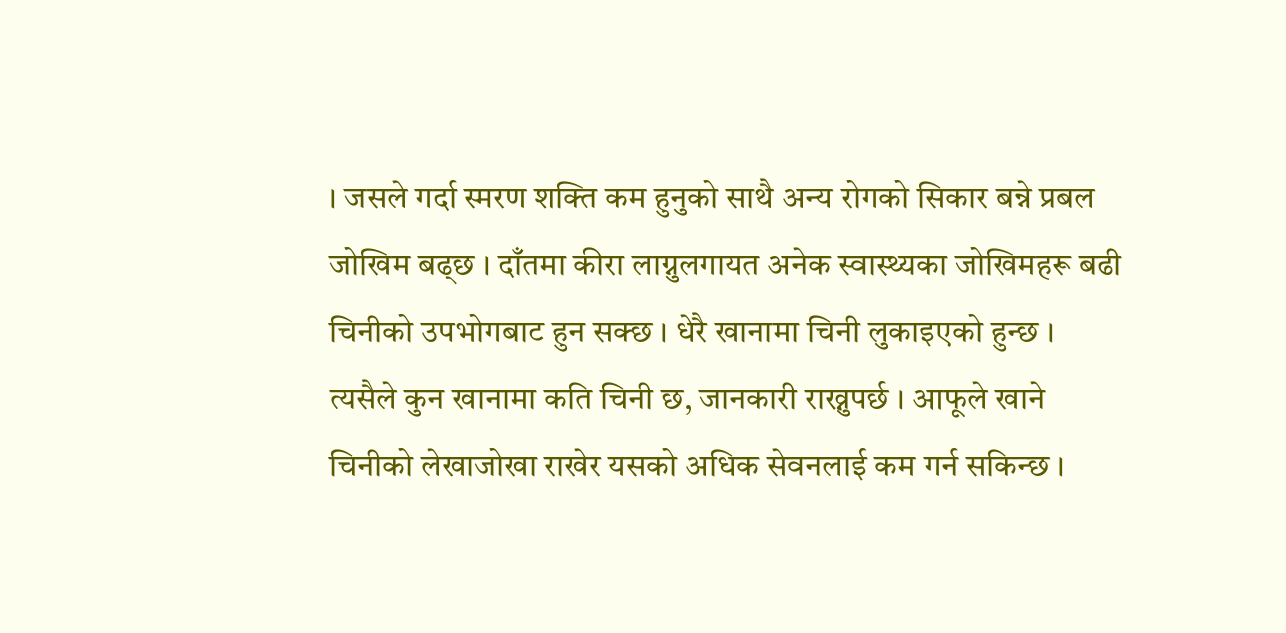। जसले गर्दा स्मरण शक्ति कम हुनुको साथै अन्य रोगको सिकार बन्ने प्रबल जोखिम बढ्छ । दाँतमा कीरा लाग्नुलगायत अनेक स्वास्थ्यका जोखिमहरू बढी चिनीको उपभोगबाट हुन सक्छ । धेरै खानामा चिनी लुकाइएको हुन्छ । त्यसैले कुन खानामा कति चिनी छ, जानकारी राख्नुपर्छ । आफूले खाने चिनीको लेखाजोखा राखेर यसको अधिक सेवनलाई कम गर्न सकिन्छ ।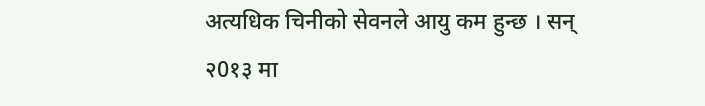अत्यधिक चिनीको सेवनले आयु कम हुन्छ । सन् २0१३ मा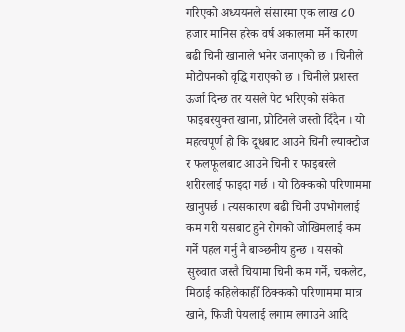गरिएको अध्ययनले संसारमा एक लाख ८0 हजार मानिस हरेक वर्ष अकालमा मर्ने कारण बढी चिनी खानाले भनेर जनाएको छ । चिनीले मोटोपनको वृद्धि गराएको छ । चिनीले प्रशस्त ऊर्जा दिन्छ तर यसले पेट भरिएको संकेत फाइबरयुक्त खाना, प्रोटिनले जस्तो दिँदैन । यो महत्वपूर्ण हो कि दूधबाट आउने चिनी ल्याक्टोज र फलफूलबाट आउने चिनी र फाइबरले शरीरलाई फाइदा गर्छ । यो ठिक्कको परिणाममा खानुपर्छ । त्यसकारण बढी चिनी उपभोगलाई कम गरी यसबाट हुने रोगको जोखिमलाई कम गर्ने पहल गर्नु नै बाञ्छनीय हुन्छ । यसको सुरुवात जस्तै चियामा चिनी कम गर्ने, चकलेट, मिठाई कहिलेकाहीँ ठिक्कको परिणाममा मात्र खाने, फिजी पेयलाई लगाम लगाउने आदि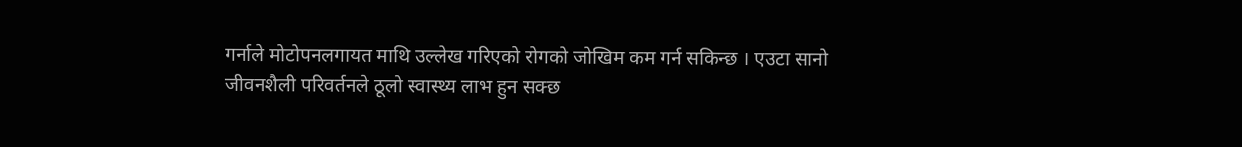गर्नाले मोटोपनलगायत माथि उल्लेख गरिएको रोगको जोखिम कम गर्न सकिन्छ । एउटा सानो जीवनशैली परिवर्तनले ठूलो स्वास्थ्य लाभ हुन सक्छ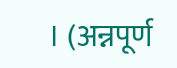। (अन्नपूर्ण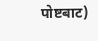पोष्टबाट)